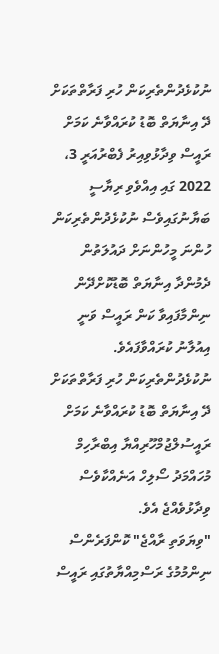ނުކުޅެދުންތެރިކަން ހުރި ފަރާތްތަކަށް ދޭ އިނާޔަތް ބޮޑު ކުރައްވާނެ ކަމަށް ރައީސް ވިދާޅުވިއިރު ފެބްރުއަރީ 3، 2022 ގައި އިއްވެވި ރިޔާސީ ބަޔާނުގައިވެސް ނުކުޅެދުންތެރިކަން ހުންނަ މީހުންނަށް ދައުލަތުން ދެމުންދާ އިނާޔަތް ބޮޑުކޮށްދޭން ނިންމާފައިވާ ކަން ރައީސް ވަނީ އިއުލާނު ކުރައްވާފައެވެ.
ނުކުޅެދުންތެރިކަން ހުރި ފަރާތްތަކަށް ދޭ އިނާޔަތް ބޮޑު ކުރައްވާނެ ކަމަށް ރައީސުލްޖުމްހޫރިއްޔާ އިބްރާހިމް މުހައްމަދު ސޯލިހް އަނެއްކާވެސް ވިދާޅުވެއްޖެ އެވެ.
"ވިޔަވަތި ރާއްޖެ" ކޮންފަރެންސް ނިންމުމުގެ ރަސްމިއްޔާތުގައި ރައީސް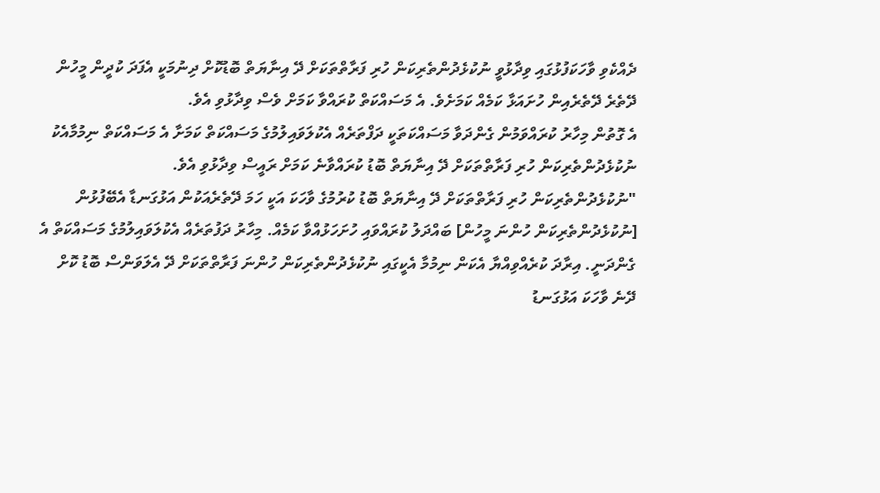ދެއްކެވި ވާހަކަފުޅުގައި ވިދާޅުވީ ނުކުޅެދުންތެރިކަން ހުރި ފަރާތްތަކަށް ދޭ އިނާޔަތް ބޮޑުކޮށް ދިނުމަކީ އެފަދަ ކުދީން މީހުން ދޭތެރެ ދޭތެރެއިން ހުށައަޅާ ކަމެއް ކަމަށެވެ. އެ މަސައްކަތް ކުރައްވާ ކަމަށް ވެސް ވިދާޅުވި އެވެ.
އެ ގޮތުން މިހާރު ކުރައްވަމުން ގެންދަވާ މަސައްކަތަކީ ދަފްތަރެއް އެކުލަވައިލުމުގެ މަސައްކަތް ކަމަށާ އެ މަސައްކަތް ނިމުމާއެކު ނުކުޅެދުންތެރިކަން ހުރި ފަރާތްތަކަށް ދޭ އިނާޔަތް ބޮޑު ކުރައްވާނެ ކަމަށް ރައީސް ވިދާޅުވި އެވެ.
"ނުކުޅެދުންތެރިކަން ހުރި ފަރާތްތަކަށް ދޭ އިނާޔަތް ބޮޑު ކުރުމުގެ ވާހަކަ އަކީ ހަމަ ދޭތެރެއަކުން އަޅުގަނޑާ އެބޭފުޅުން [ނުކުޅެދުންތެރިކަން ހުންނަ މީހުން] ބައްދަލު ކުރައްވައި ހުށަހަޅުއްވާ ކަމެއް. މިހާރު ދަފުތަރެއް އެކުލަވައިލުމުގެ މަސައްކަތް އެ ގެންދަނީ. އިރާދަ ކުރެއްވިއްޔާ އެކަން ނިމުމާ އެކީގައި ނުކުޅެދުންތެރިކަން ހުންނަ ފަރާތްތަކަށް ދޭ އެލަވަންސް ބޮޑު ކޮށް ދޭނެ ވާހަކަ އަޅުގަނޑު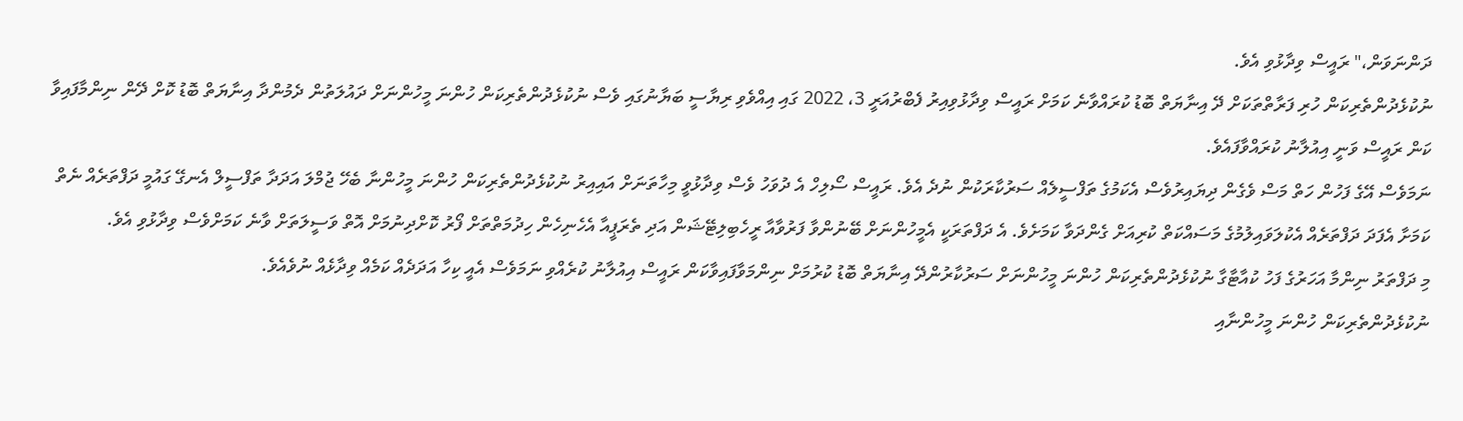ދަންނަވަން،" ރައީސް ވިދާޅުވި އެވެ.
ނުކުޅެދުންތެރިކަން ހުރި ފަރާތްތަކަށް ދޭ އިނާޔަތް ބޮޑު ކުރައްވާނެ ކަމަށް ރައީސް ވިދާޅުވިއިރު ފެބްރުއަރީ 3، 2022 ގައި އިއްވެވި ރިޔާސީ ބަޔާނުގައި ވެސް ނުކުޅެދުންތެރިކަން ހުންނަ މީހުންނަށް ދައުލަތުން ދެމުންދާ އިނާޔަތް ބޮޑު ކޮށް ދޭން ނިންމާފައިވާ ކަން ރައީސް ވަނީ އިއުލާނު ކުރައްވާފައެވެ.
ނަމަވެސް އޭގެ ފަހުން ހަތް މަސް ވެގެން ދިޔައިރުވެސް އެކަމުގެ ތަފްސީލެއް ސަރުކާރަކުން ނުދެ އެވެ. ރައީސް ސޯލިހް އެ ދުވަހު ވެސް ވިދާޅުވީ މިހާތަނަށް އައިއިރު ނުކުޅެދުންތެރިކަން ހުންނަ މީހުންނާ ބެހޭ ޖުމްލަ އަދަދާ ތަފްސީލް އެނގޭ ގައުމީ ދަފްތަރެއް ނެތް ކަމަށާ އެފަދަ ދަފްތަރެއް އެކުލަވައިލުމުގެ މަސައްކަތް ކުރިއަށް ގެންދަވާ ކަމަށެވެ. އެ ދަފްތަރަކީ އެމީހުންނަށް ބޭނުންވާ ފަރުވާއާ ރީހެބިލިޓޭޝަން އަދި ތެރަޕީއާ އެހެނިހެން ހިދުމަތްތަށް ފޯރު ކޮށްދިނުމަށް އޮތް ވަސީލަތަށް ވާނެ ކަމަށްވެސް ވިދާޅުވި އެވެ.
މި ދަފްތަރު ނިންމާ އަހަރުގެ ފަހު ކުއާޓާގާ ނުކުޅެދުންތެރިކަން ހުންނަ މީހުންނަށް ސަރުކާރުންދޭ އިނާޔަތް ބޮޑު ކުރުމަށް ނިންމަވާފައިވާކަން ރައީސް އިއުލާނު ކުރެއްވި ނަމަވެސް އެއީ ކިހާ އަދަދެއް ކަމެއް ވިދާޅެއް ނުވެއެވެ.
ނުކުޅެދުންތެރިކަން ހުންނަ މީހުންނާއި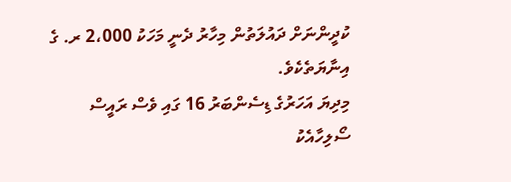ކުދީންނަށް ދައުލަތުން މިހާރު ދެނީ މަހަކު 2،000 ރ. ގެ އިނާޔަތެކެވެ.
މިދިޔަ އަހަރުގެ ޑިސެންބަރު 16 ގައި ވެސް ރައީސް ސޯލިހާއެކު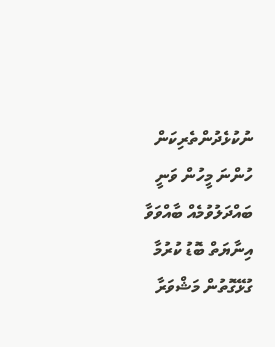ނުކުޅެދުންތެރިކަން ހުންނަ މީހުން ވަނީ ބައްދަލުވުމެއް ބާއްވަވާ އިނާޔަތް ބޮޑު ކުރުމާ ގުޅޭގޮތުން މަޝްވަރާ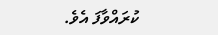ކުރައްވާފަ އެވެ.